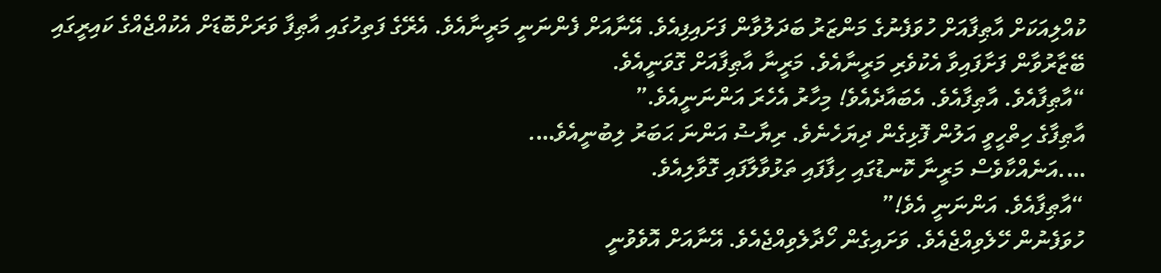ކުއްލިއަކަށް އާޠިފާއަށް ހުވަފެނުގެ މަންޒަރު ބަދަލުވާން ފަށައިފިއެވެ. އޭނާއަށް ފެންނަނީ މަރީނާއެވެ. އެރޭގެ ފަތިހުގައި އާޠިފާ ވަރަށްބޮޑަށް އެކުއްޖެއްގެ ކައިރީގައި ބޭޒާރުވާން ފަށާފައިވާ އެކުވެރި މަރީނާއެވެ. މަރީނާ އާޠިފާއަށް ގޮވަނީއެވެ.
“އާޠިފާއެވެ. އާޠިފާއެވެ. އެބައާދެއެވެ! މިހާރު އެހެރަ އަންނަނީއެވެ.”
އާޠިފާގެ ހިތްހީވީ އަލުން ފޮޅިގެން ދިޔަހެނެވެ. ރިޔާޟު އަންނަ ޙަބަރު ލިބުނީއެވެ….
….އަނެއްކާވެސް މަރީނާ ކޮނޑުގައި ހިފާފައި ތަޅުވާލާފައި ގޮވާލިއެވެ.
“އާޠިފާއެވެ. އަންނަނީ އެވެ!”
ހުވަފެނުން ހޭލެވިއްޖެއެވެ. ވަށައިގެން ހޯދާލެވިއްޖެއެވެ. އޭނާއަށް އޮވެވުނީ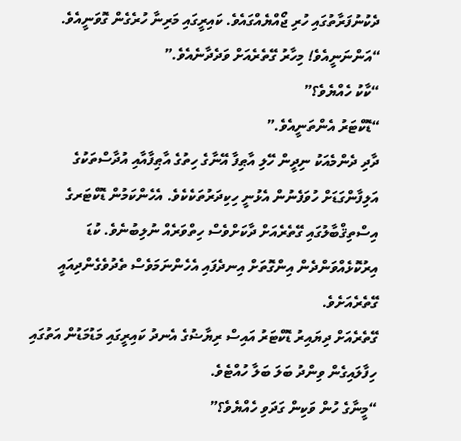ދެކުނުފަރާތުގައި ހުރި ޖޯއްޔެއްގައެވެ. ކައިރީގައި މަރިނާ ހުރެގެން ގޮވަނީއެވެ.
“އަންނަނީއެވެ! މިހާރު ގޭތެރެއަށް ވަދެދާނެއެވެ.”
“ކާކު ހެއްޔެވެ؟”
“ޑޮކްޓަރު އެންތަނީއެވެ.”
ދާދި ދެންމެއަކު ނިދީން ހޭލި އާޠިފާ އޭނާގެ ހިތުގެ އާޠިފާއާއި އުދާސްތަކުގެ އަލިފާންގަޑަށް ހުވަފެނުން އެޅުނީ ހިކިދަރުތަކެކެވެ. އެހެންކަމުން ޑޮކްޓަރގެ އިސްތިޤްބާލުގައި ގޭތެރެއަށް ދާކަށްވެސް ހިތްވަރެއް ނުލިބުނެވެ. ކުޑަ އިރުކޮޅެއްވަންދެން އިންގޮތަށް އިނދެފައި އެހެންނަމަވެސް ތެދުވެގެންދިއައީ ގޭތެރެއަށެވެ.
ގޭތެރެއަށް ދިޔައިރު ޑޮކްޓަރު އައިސް ރިޔާޟުގެ އެނދު ކައިރީގައި މަޑުމަޑުން އަތުގައި ހިފާލައިގެން ވިންދު ބަލަ ބަލާ ހުއްޓެވެ.
“މީނާގެ ހުން ވަކިން ގަދަވި ހެއްޔެވެ؟”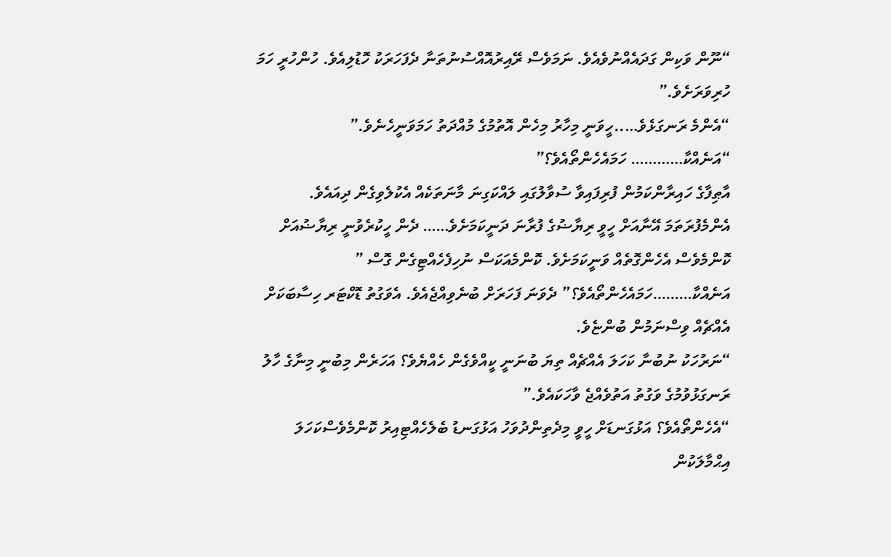“ނޫން ވަކިން ގަދައެއްނުވެއެވެ. ނަމަވެސް ރޭއިރުއޮއްސުނުތަނާ ދެފަހަރަކު ހޮޑުލިއެވެ. ހުންހުރީ ހަމަ ހުރިވަރަށެވެ.”
“އެންމެ ރަނގަޅެވެ…..ހީވަނީ މިހާރު މިހެން އޮތުމުގެ މުއްދަތު ހަމަވަނީހެނެވެ.”
“އަނެއްކާ………… ހަމައެހެންތޯއެވެ؟”
އާޠިފާގެ ހައިރާންކަމުން ފުރިފައިވާ ސުވާލުގައި ލައްކަގިނަ މާނަތަކެއް އެކުލެވިގެން ދިއައެވެ. އެންމެފުރަތަމަ އޭނާއަށް ހީވީ ރިޔާޟުގެ ފުރާނަ ދަނީކަމަށެވެ…… ދެން ހީކުރެވުނީ ރިޔާޟުއަށް ކޮންމެވެސް އެހެންގޮތެއް ވަނީކަމަށެވެ. ކޮންމެއަކަސް ނުހިފެހެއްޓިގެން ގޮސް ” އަނެއްކާ………ހަމައެހެންތޯއެވެ؟” ދެވަނަ ފަހަރަށް ބުނެވިއްޖެއެވެ. އެވަގުތު ޑޮކްޓަރ ހިސާބަކަށް އެއްޗެއް ވިސްނަމުން ބުންޏެވެ.
“ނަރުހަކު ނުބުނާ ކަހަލަ އެއްޗެއް ތިޔަ ބުނަނީ ކީއްވެގެން ހެއްޔެވެ؟ އަހަރެން މިބުނީ މިނާގެ ހާލު ރަނގަޅުވުމުގެ ވަގުތު އަތުވެއްޖެ ވާހަކައެވެ.”
“އެހެންތޯއެވެ؟ އަޅުގަނޑަށް ހީވީ މިދެތިންދުވަހު އަޅުގަނޑު ބެލެހެއްޓިއިރު ކޮންމެވެސްކަހަލަ އިޙްމާލަކުން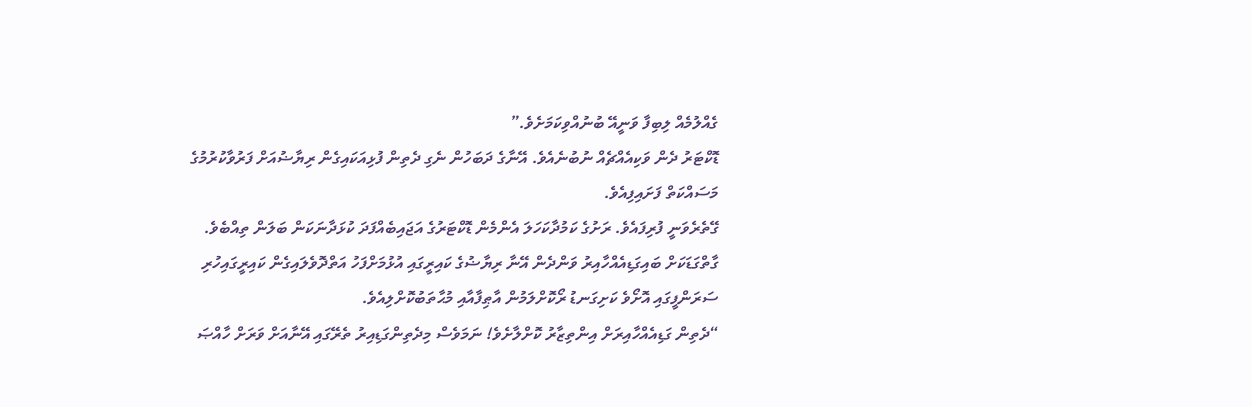ގެއްލުމެއް ލިބިފާ ވަނީއޭ ބުނުއްވިކަމަށެވެ.”
ޑޮކްޓަރު ދެން ވަކިއެއްޗެއް ނުބުނެއެވެ. އޭނާގެ ދަބަހުން ނެގި ދެތިން ފުޅިއަކައިގެން ރިޔާޟުއަށް ފަރުވާކުރުމުގެ މަސައްކަތް ފަށައިފިއެވެ.
ގޭތެރެވަނީ ފުރިފައެވެ. ރަށުގެ ކަމުދާކަހަލަ އެންމެން ޑޮކްޓަރުގެ އަޖައިބެއްފަދަ ކުޅަދާނަކަން ބަލަން ތިއްބެވެ. ގާތްގަޑަކަށް ބައިގަޑިއެއްހާއިރު ވަންދެން އޭނާ ރިޔާޟުގެ ކައިރީގައި އުޅުމަށްފަހު އަތްދޮވެލައިގެން ކައިރީގައިހުރި ސަރަންފީގައި އޮށޯވެ ކަށިގަނޑު ރޯކޮށްލަމުން އާޠިފާއާއި މުޙާތަބުކޮށްލިއެވެ.
“ދެތިން ގަޑިއެއްހާއިރަށް އިންތިޒާރު ކޮށްލާށެވެ! ނަމަވެސް މިދެތިންގަޑިއިރު ތެރޭގައި އޭނާއަށް ވަރަށް ހާއްޞަ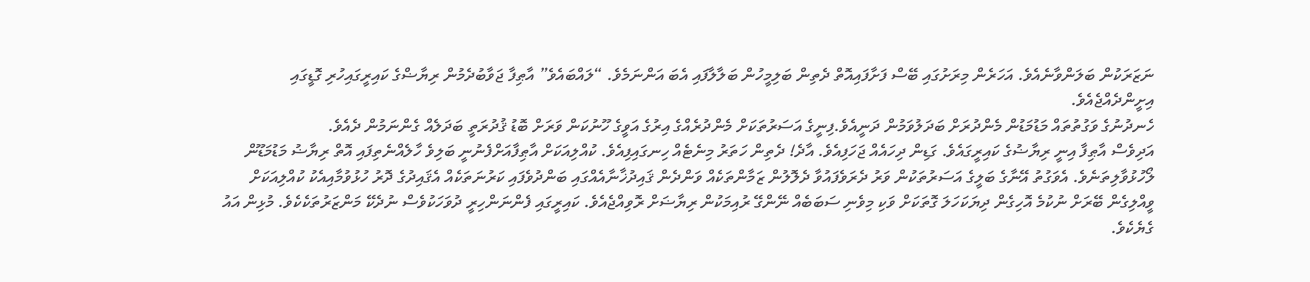ނަޒަރަކުން ބަލަންވާނެއެވެ. އަހަރެން މިރަށުގައި ބޭސް ފަށާފައިއޮތް ދެތިން ބަލިމީހުން ބަލާލާފައި އެބަ އަންނަމެވެ. “ލައްބައެވެ” އާޠިފާ ޖަވާބުދެމުން ރިޔާޟްގެ ކައިރީގައިހުރި ގޮޑީގައި އިށީންދެއްޖެއެވެ.
ހެނދުނުގެ ވަގުތުތައް މަޑުމަޑުން މެންދުރަށް ބަދަލުވަމުން ދަނީއެވެ.ފިނީގެ އަސަރުތަކަށް މެންދުރެއްގެ އިރުގެ އަވީގެ ހޫނުކަން ވަރަށް ބޮޑު ޤުދުރަތީ ބަދަލެއް ގެންނަމުން ދެއެވެ.
އަދިވެސް އާޠިފާ އިނީ ރިޔާޟުގެ ކައިރީގައެވެ. ގަޑިން ދިހައެއް ޖަހަފިއެވެ. އާދެ! ދެތިން ހަތަރު މިނެޓެއް ހިނގައިފިއެވެ. ކުއްލިއަކަށް އާޠިފާއަށްފެނުނީ ބަލިވެ ހާލެއްނެތިފައި އޮތް ރިޔާޟު މަޑުމަޑޫން ލޯހުޅުވާލިތަނެވެ. އެވަގުތު އޭނާގެ ބަލީގެ އަސަރުތަކުން ވަރު ދެރަވެފައުވާ ދެލޮލުން ޒަމާންތަކެއް ވަންދެން ޤައިދުޚާނާއެއްގައި ބަންދުވެފައި ކަރުނަތަކެއް އެޤައިދުގެ ދޮރު ހުޅުވުމާއިއެކު ކުއްލިއަކަށް ވީއްލިގެން ބޭރަށް ނުކުމެ އޮހިގެން ދިޔަކަހަލަ ގޮތަކަށް ވަކި މިވެނި ސަބަބެއް ނޭންގޭ ރުއިމަކުން ރިޔާޟަށް ރޮވިއްޖެއެވެ. ކައިރީގައި ފެންނަންހިރީ ދުވަހަކުވެސް ނުދެކޭ މަންޒަރުތަކެކެވެ. މުޅިން އައު ގެޔެކެވެ.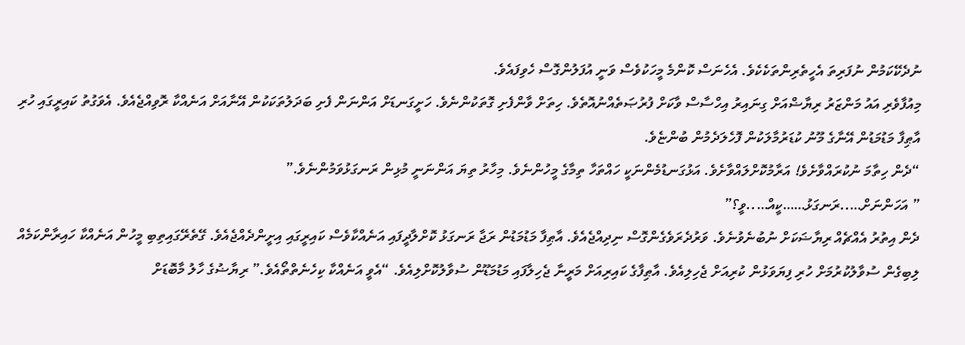ނުދެކޭކަމުން ނުފަރިތަ އެހީތެރިންތަކެކެވެ. އެހެނަސް ކޮންމެ މީހަކުވެސް ވަނީ އުފަލުންގޮސް ހެވިފައެވެ.
މިއުފާވެރި އައު މަންޒަރު ރިޔާޟްއަށް ގިނައިރު އިހްސާސް ވާކަށް ފުރުޞަތެއްނުއޮތެވެ. ހިތަށް ވާންފެށި ގޮތަކުންނެވެ. ހަށީގަނޑަށް އަންނަން ފެށި ބަދަލުތަކަކުން އޭނާއަށް އަނެއްކާ ރޮވިއްޖެއެވެ. އެވަގުތު ކައިރީގައި ހުރި އާޠިފާ މަޑުމަޑުން އޭނާގެ މޫނު ކުޑަރުމާލަކުން ފޮހެލަދެމުން ބުންޏެވެ.
“ދެން ހިތާމަ ނުކުރައްވާށެވެ! އަރާމުކޮށްލައްވާށެވެ. އަޅުގަނޑުމެންނަކީ ހައްތަހާ ތިމާގެ މީހުންނެވެ. މިހާރު ތިޔަ އަންނަނީ މުޅިން ރަނގަޅުވަމުންނެވެ.”
” އަހަންނަށް…..ރަނގަޅު……ކީއް…..ވީ؟”
ދެން އިތުރު އެއްޗެއް ރިޔާޟަކަށް ނުބުނެވުނެވެ. ވަރުދެރަވެގެންގޮސް ނިދިއްޖެއެވެ. އާޠިފާ މަޑުމަޑުން ރަޖާ ރަނގަޅު ކޮށްލާދީފައި އަނެއްކާވެސް ކައިރީގައި އިށީންދެއްޖެއެވެ. ގޭތެރޭގައިތިބި މީހުން އަނެއްކާ ހައިރާންކަމެއް ލިބިގެން ސުވާލުކުރުމަށް ހުރި ފިޔަވަޅުން ކުރިއަށް ޖެހިލިއެވެ. އާޠިފާގެ ކައިރިއަށް މަރީނާ ޖެހިލާފައި މަޑުމަޑޫން ސުވާލުކޮށްލިއެވެ. “އެވީ އަނެއްކާ ކިހެނެތްތޯއެވެ.” ރިޔާޟުގެ ހާލު މާބޮޑަށް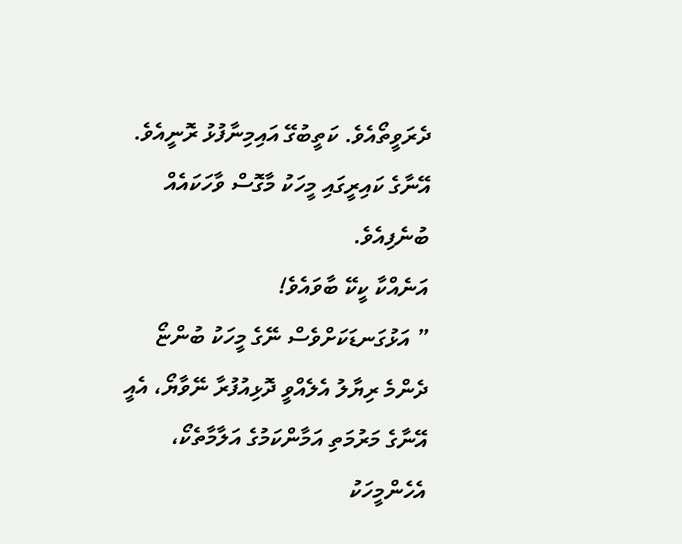ދެރަވީތޯއެވެ. ކަތީބުގޭ އައިމިނާފުޅު ރޮނީއެވެ. އޭނާގެ ކައިރީގައި މީހަކު މާގޮސް ވާހަކައެއް ބުނެފިއެވެ.
އަނެއްކާ ކީކޭ ބާވައެވެ!
” އަޅުގަނޑަކަށްވެސް ނޭގެ މީހަކު ބުންޏޯ ދެންމެ ރިޔާލު އެލެއްވީ ދޮޅިއުފުރާ ނޭވާޔޯ، އެއީ އޭނާގެ މަރުމަތި އަމާންކަމުގެ އަލާމާތެކޯ، އެހެންމީހަކު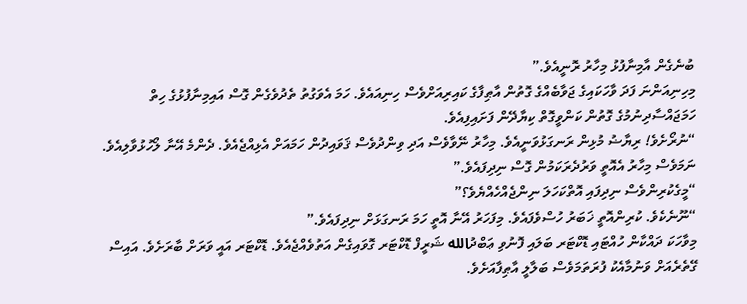ބުނެގެން އާމިނާފުޅު މިހާރު ރޮނީއެވެ.”
މިހިނިއަންނަ ފަދަ ވާހަކައިގެ ޖަވާބެއްގެ ގޮތުން އާޠިފާގެ ކައިރިއަށްވެސް ހިނިއައެވެ. ހަމަ އެވަގުތު ތެދުވެގެން ގޮސް އައިމިނާފުޅުގެ ހިތް ހަމަޖައްސާދިނުމުގެ ގޮތުން ކަންވީގޮތް ކިޔާދޭން ފަށައިފިއެވެ.
“ނުރޯށެވެ! ރިޔާޟު މުޅިން ރަނގަޅުވަނީއެވެ. މިހާރު ނޭވާވެސް އަދި ވިންދުވެސް ޤަވައިދުން ހަމައަށް އެޅިއްޖެއެވެ. ދެންމެ އޭނާ ލޯހުޅުވާލިއެވެ. ނަމަވެސް މިހާރު އެއޮތީ ވަރުދެރަކަމުން ގޮސް ނިދިފައެވެ.”
“މީގެކުރިންވެސް ނިދިފައި އޮތްކަހަލަ ނިންޖެއްހެއްޔެވެ؟”
“ނޫނެކެވެ. ކުރިންއޮތީ ޚަބަރު ހުސްވެފައެވެ. މިފަހަރު އޭނާ އޮތީ ހަމަ ރަނގަޅަށް ނިދިފައެވެ.”
މިވާހަކަ ދައްކާން ހުއްޓައި ޑޮކްޓަރ ބަލައި ފޮނުވި ޢަބްދުالله ޝަރީފް ޑޮކްޓަރ ގޮވައިގެން އަތުވެއްޖެއެވެ. ޑޮކްޓަރ އައީ ވަރަށް ބާރަށެވެ. އައިސް ގޭތެރެއަށް ވަނުމާއެކު ފުރަތަމަވެސް ބަލާލީ އާޠިފާއަށެވެ.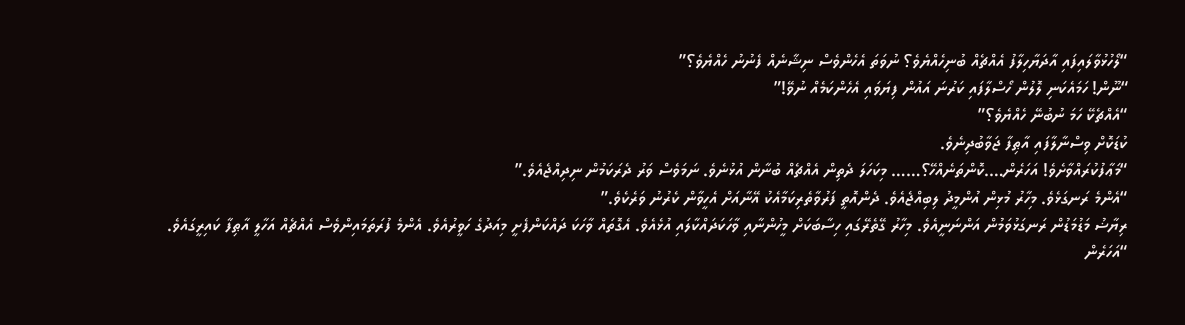“ލޯހުޅުވާލައިފައި އާދަޔާހިލާފު އެއްޗެއް ބުނިހެއްޔެވެ؟ ނުވަތަ އެހެންވެސް ނިޝާނެއް ފެނުނު ހެއްޔެވެ؟”
“ނޫން! ހަމައެކަނި ލޮލުން ހޯސްލާފައި ކަރުނަ އައުން ފިޔަވައި އެހެންކަމެއް ނުވޭ!”
“އެއްޗެކޭ ހަމަ ނުބުނޭ ހެއްޔެވެ؟”
ކުޑަކޮށް ވިސްނާލާފައި އާޠިފާ ޖަވާބުދިނެވެ.
“މަޢާފުކުރައްވާށެވެ! އަހަރެން….ކޮންތަނެއްހޭ؟…… މިކަހަލަ ދެތިން އެއްޗެއް ބުނާން އުޅުނެވެ. ނަމަވެސް ވަރު ދެރަކަމުން ނިދިއްޖެއެވެ.”
“އެންމެ ރަނގަޅެވެ. މިހާރު މުޅިން އުންމީދު ލިބިއްޖެއެވެ. ދެންއޮތީ ފަރުވާތެރިކަމާއެކު އޭނާއަށް އެހީވާން ކެރުނު ވަރެކެވެ.”
ރިޔާޟު މަޑުމަޑުން ރަނގަޅުވަމުން އަންނަނީއެވެ. މިހާރު ގޭތެރޭގައި ހިސާބަކަށް މީހުންނާއި ވާހަކަދައްކާލައި އުޅެއެވެ. އެގޮތައް ވާހަކަ ދައްކަންފެށީ މިއަދުގެ ހަވީރުއެވެ. އެންމެ ފުރަތަމައިންވެސް އެއްޗެއް އަހާލީ އާޠިފާ ކައިރީގައެވެ.
“އަހަރެން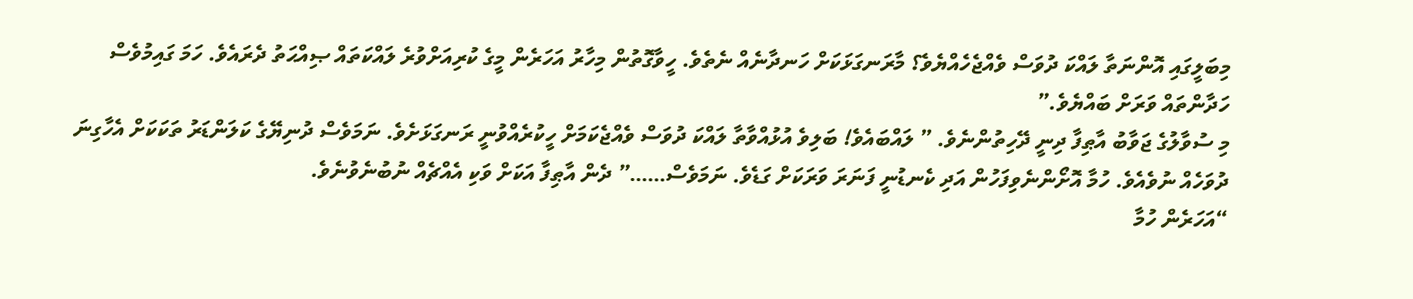މިބަލީގައި އޮންނަތާ ލައްކަ ދުވަސް ވެއްޖެހެއްޔެވެ؟ މާރަނގަޅަކަށް ހަނދާނެއް ނެތެވެ. ހީވާގޮތުން މިހާރު އަހަރެން މީގެ ކުރިއަށްވުރެ ލައްކަތައް ޞިއްޙަތު ދެރައެވެ. ހަމަ ގައިމުވެސް ހަދާންތައް ވަރަށް ބައްޔެވެ.”
މި ސުވާލުގެ ޖަވާބު އާޠިފާ ދިނީ ދޭހިތުންނެވެ. ” ލައްބައެވެ! ބަލިވެ އުޅުއްވާތާ ލައްކަ ދުވަސް ވެއްޖެކަމަށް ހީކުރެއްވުނީ ރަނގަޅަށެވެ. ނަމަވެސް ދުނިޔޭގެ ކަލަންޑަރު ތަކަކަށް އެހާގިނަ ދުވަހެއް ނުވެއެވެ. ހުމާ އޮށޯންނެވިފަހުން އަދި ކެނޑުނީ ފަނަރަ ވަރަކަށް ގަޑެވެ. ނަމަވެސް……” ދެން އާޠިފާ އަކަށް ވަކި އެއްޗެއް ނުބުނެވުނެވެ.
“އަހަރެން ހުމާ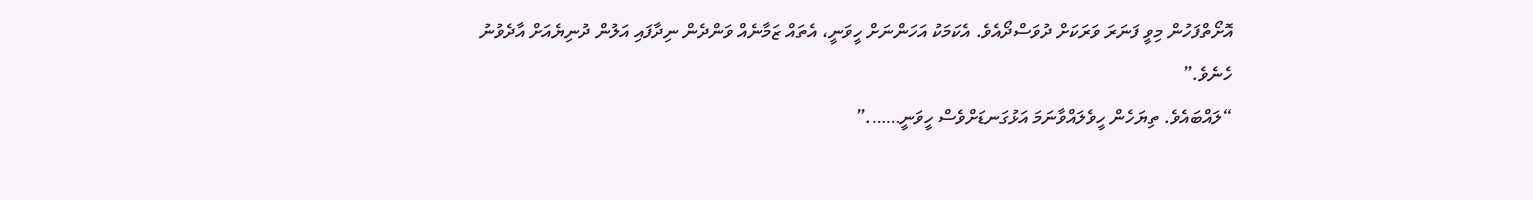އޮށޯތްފަހުން މިވީ ފަނަރަ ވަރަކަށް ދުވަސްދޯއެވެ. އެކަމަކު އަހަންނަށް ހީވަނީ، އެތައް ޒަމާނެއް ވަންދެން ނިދާފައި އަލުން ދުނިޔެއަށް އާދެވުނު ހެނެވެ.”
“ލައްބައެވެ. ތިޔަހެން ހީވެލައްވާނަމަ އަޅުގަނޑަށްވެސް ހީވަނީ…….”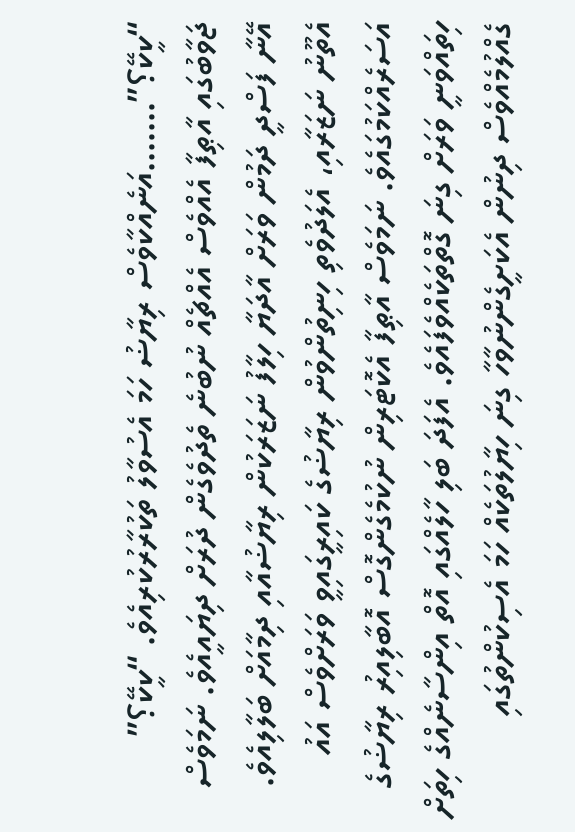“ކީކޭ؟”…….އަނެއްކާވެސް ރިޔާޟު ހަމަ އެސުވާލު ތަކުރާރުކުރިއެވެ. “ކީކޭ؟”
ޖަވާބުގައި އާޠިފާ އެއްވެސް އެއްޗެއް ނުބުނެ ތެދުވެގެން ދުރަށް ދިޔައީއެވެ. ނަމަވެސް އޭނާ ފަސްދީ ދަމުން ވަރަށް އާދަޔާ ހިލާފު ނަޒަރަކުން ރިޔާޟުއާއި ދިމާއަށް ބަލާލިއެވެ. އެތޫނު ނަޒަރާއި، އެލަދުވެތި ހިނިތުންވުން ރިޔާޟުގެ ކައިރީގައިވީ ވަރަށްވެސް އައު އަސަރެއްކަމުގައެވެ. ނަމަވެސް އާޠިފާ އެކޮޓަރިން ނުކުމެގެންގޮސް އޮބާލިއިރު ރިޔާޟުގެ ހިތައްވަނީ ވަރަށް ގިނަ ގޮތްތަކެއްވެފައެވެ. އެފަދަ ބަލި ހާލެއްގައި އޮތް އިންސާނެއްގެ ހިތަށް ގެއްލުމެއްވެސް ދިނުން އެކަށީގެންނުވާހާ ގިނަ ހިޔާލުތަކެއް ހަމަ އެސިކުންތުގައި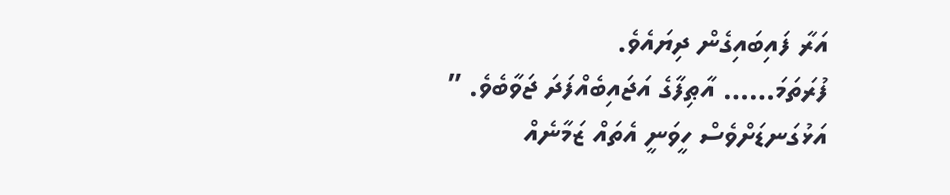އަރާ ފައިބައިގެން ދިޔައެވެ.
ފުރަތަމަ…… އާޠިފާގެ އަޖައިބެއްފަދަ ޖަވާބެވެ. ” އަޅުގަނޑަށްވެސް ހީވަނީ އެތައް ޒަމާނެއް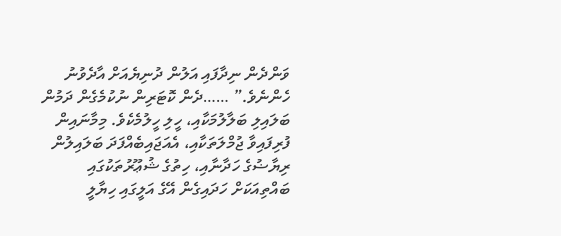ވަންދެން ނިދާފައި އަލުން ދުނިޔެއަށް އާދެވުނު ހެންނެވެ.” ……ދެން ކޮޓަރިން ނުކުމެގެން ދަމުން ބަލައިލި ބަލާލުމަކާއި، ހީލި ހީލުމެކެވެ. މިމާނައިން ފުރިފައިވާ ޖުމްލަތަކާއި، އެއަޖައިބެއްފަދަ ބަލައިލުން ރިޔާޟުގެ ހަދާނާއި، ހިތުގެ ޝުޢޫރުތަކުގައި ބައްތިއަކަށް ހަދައިގެން އޭގެ އަލީގައި ހިޔާލީ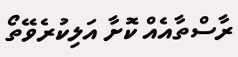ރާސްތާއެއް ކޮށާ އަލިކުރެވޭތޯ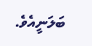ބަލަނީއެވެ.